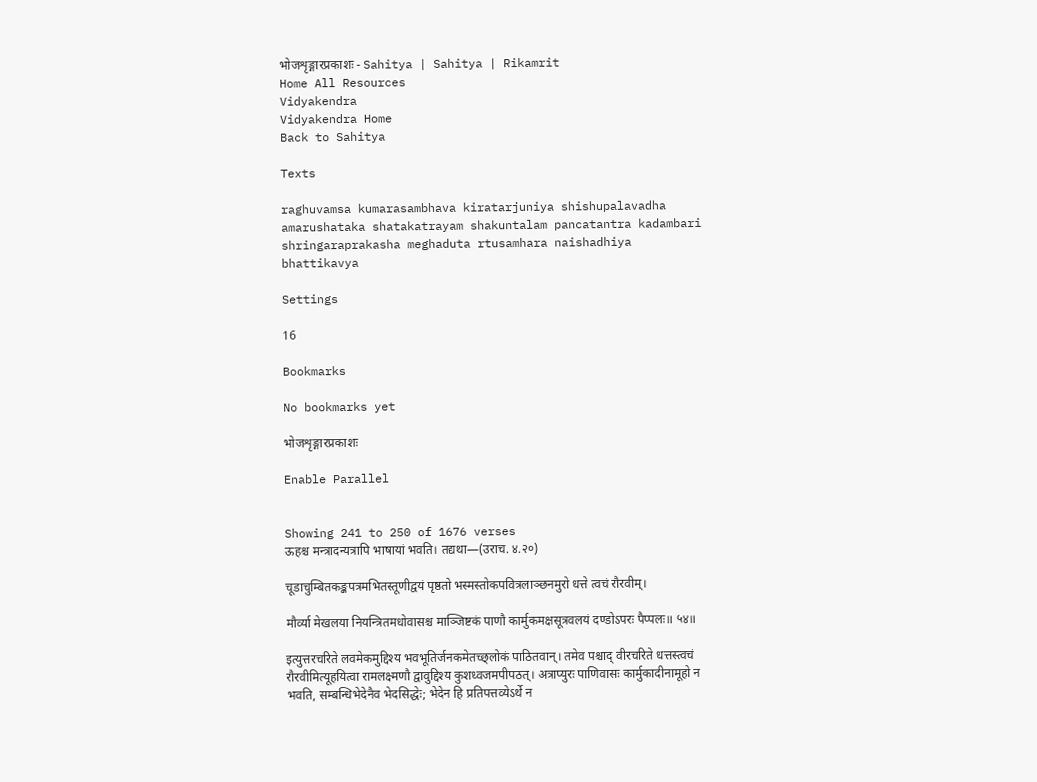भोजशृङ्गारप्रकाशः - Sahitya | Sahitya | Rikamrit
Home All Resources
Vidyakendra
Vidyakendra Home
Back to Sahitya

Texts

raghuvamsa kumarasambhava kiratarjuniya shishupalavadha amarushataka shatakatrayam shakuntalam pancatantra kadambari shringaraprakasha meghaduta rtusamhara naishadhiya bhattikavya

Settings

16

Bookmarks

No bookmarks yet

भोजशृङ्गारप्रकाशः

Enable Parallel


Showing 241 to 250 of 1676 verses
ऊहश्च मन्त्रादन्यत्रापि भाषायां भवति। तद्यथा—(उराच. ४.२०)

चूडाचुम्बितकङ्कपत्रमभितस्तूणीद्वयं पृष्ठतो भस्मस्तोकपवित्रलाञ्छनमुरो धत्ते त्वचं रौरवीम्।

मौर्व्या मेखलया नियन्त्रितमधोवासश्च माञ्जिष्टकं पाणौ कार्मुकमक्षसूत्रवलयं दण्डोऽपरः पैप्पलः॥ ५४॥

इत्युत्तरचरिते लवमेकमुद्दिश्य भवभूतिर्जनकमेतच्छ्‌लोकं पाठितवान्। तमेव पश्चाद् वीरचरिते धत्तस्त्वचं रौरवीमित्यूहयित्वा रामलक्ष्मणौ द्वावुद्दिश्य कुशध्वजमपीपठत्। अत्राप्युरः पाणिवासः कार्मुकादीनामूहो न भवति, सम्बन्धिभेदेनैव भेदसिद्धेः; भेदेन हि प्रतिपत्तव्येऽर्थे न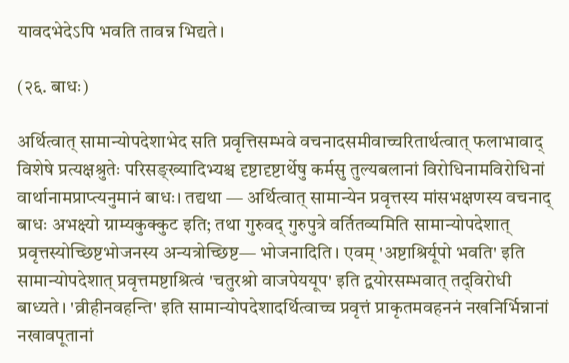यावदभेदेऽपि भवति तावन्न भिद्यते।

(२६. बाधः)

अर्थित्वात् सामान्योपदेशाभेद सति प्रवृत्तिसम्भवे वचनादसमीवाच्चरितार्थत्वात् फलाभावाद् विशेषे प्रत्यक्षश्रुतेः परिसङ्ख्यादिभ्यश्च दृष्टादृष्टार्थेषु कर्मसु तुल्यबलानां विरोधिनामविरोधिनां वार्थानामप्राप्‍त्यनुमानं बाधः। तद्यथा — अर्थित्वात् सामान्येन प्रवृत्तस्य मांसभक्षणस्य वचनाद् बाधः अभक्ष्यो ग्राम्यकुक्कुट इति; तथा गुरुवद् गुरुपुत्रे वर्तितव्यमिति सामान्योपदेशात् प्रवृत्तस्योच्छिष्टभोजनस्य अन्यत्रोच्छिष्ट— भोजनादिति। एवम् 'अष्टाश्रिर्यूपो भवति' इति सामान्योपदेशात् प्रवृत्तमष्टाश्रित्वं 'चतुरश्रो वाजपेययूप' इति द्वयोरसम्भवात् तद्‍‌विरोधी बाध्यते। 'व्रीहीनवहन्ति' इति सामान्योपदेशादर्थित्वाच्च प्रवृत्तं प्राकृतमवहननं नखनिर्भिन्नानां नखावपूतानां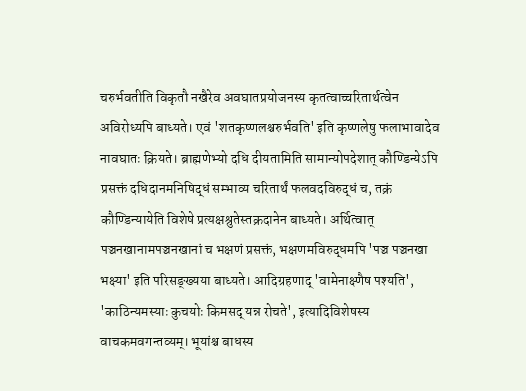चरुर्भवतीति विकृतौ नखैरेव अवघातप्रयोजनस्य कृतत्वाच्चरितार्थत्वेन अविरोध्यपि बाध्यते। एवं 'शतकृष्णलश्चरुर्भवति' इति कृष्णलेषु फलाभावादेव नावघातः क्रियते। ब्राह्मणेभ्यो दधि दीयतामिति सामान्योपदेशात् कौण्डिन्येऽपि प्रसक्तं दधिदानमनिषिद्धं सम्भाव्य चरितार्थं फलवदविरुद्धं च, तक्रं कौण्डिन्यायेति विशेषे प्रत्यक्षश्रुतेस्तक्रदानेन बाध्यते। अर्थित्वात् पञ्चनखानामपञ्चनखानां च भक्षणं प्रसक्तं, भक्षणमविरुद्धमपि 'पञ्च पञ्चनखा भक्ष्या' इति परिसङ्ख्यया बाध्यते। आदिग्रहणाद् 'वामेनाक्ष्णैष पश्यति', 'काठिन्यमस्याः कुचयोः किमसद् यन्न रोचते', इत्यादिविशेषस्य वाचकमवगन्तव्यम्। भूयांश्च बाधस्य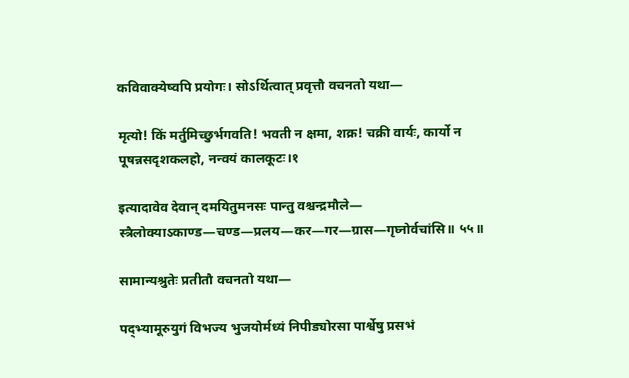कविवाक्येष्वपि प्रयोगः। सोऽर्थित्वात् प्रवृत्तौ वचनतो यथा—

मृत्यो! किं मर्तुमिच्छुर्भगवति! भवती न क्षमा, शक्र! चक्री वार्यः, कार्यो न पूषन्नसदृशकलहो, नन्वयं कालकूटः।१

इत्यादावेव देवान् दमयितुमनसः पान्तु वश्चन्द्रमौले— स्त्रैलोक्याऽकाण्ड—चण्ड—प्रलय—कर—गर—ग्रास—गृघ्‍नोर्वचांसि॥ ५५॥

सामान्यश्रुतेः प्रतीतौ वचनतो यथा—

पद्‍भ्यामूरुयुगं विभज्य भुजयोर्मध्यं निपीड्योरसा पार्श्वेषु प्रसभं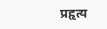प्रहृत्य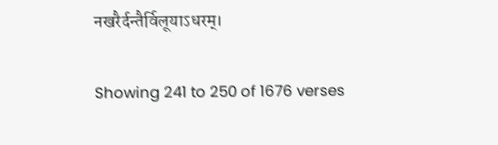नखरैर्दन्तैर्विलूयाऽधरम्।

Showing 241 to 250 of 1676 verses